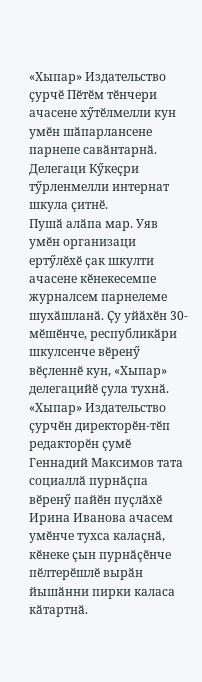«Хыпар» Издательство ҫурчӗ Пӗтӗм тӗнчери ачасене хӳтӗлмелли кун умӗн шӑпарлансене парнепе савӑнтарнӑ. Делегаци Кӳкеҫри тӳрленмелли интернат шкула ҫитнӗ.
Пушӑ алӑпа мар. Уяв умӗн организаци ертӳлӗхӗ ҫак шкулти ачасене кӗнекесемпе журналсем парнелеме шухӑшланӑ. Ҫу уйӑхӗн 30-мӗшӗнче, республикӑри шкулсенче вӗренӳ вӗҫленнӗ кун, «Хыпар» делегацийӗ ҫула тухнӑ.
«Хыпар» Издательство ҫурчӗн директорӗн-тӗп редакторӗн ҫумӗ Геннадий Максимов тата социаллӑ пурнӑҫпа вӗренӳ пайӗн пуҫлӑхӗ Ирина Иванова ачасем умӗнче тухса калаҫнӑ, кӗнеке ҫын пурнӑҫӗнче пӗлтерӗшлӗ вырӑн йышӑнни пирки каласа кӑтартнӑ.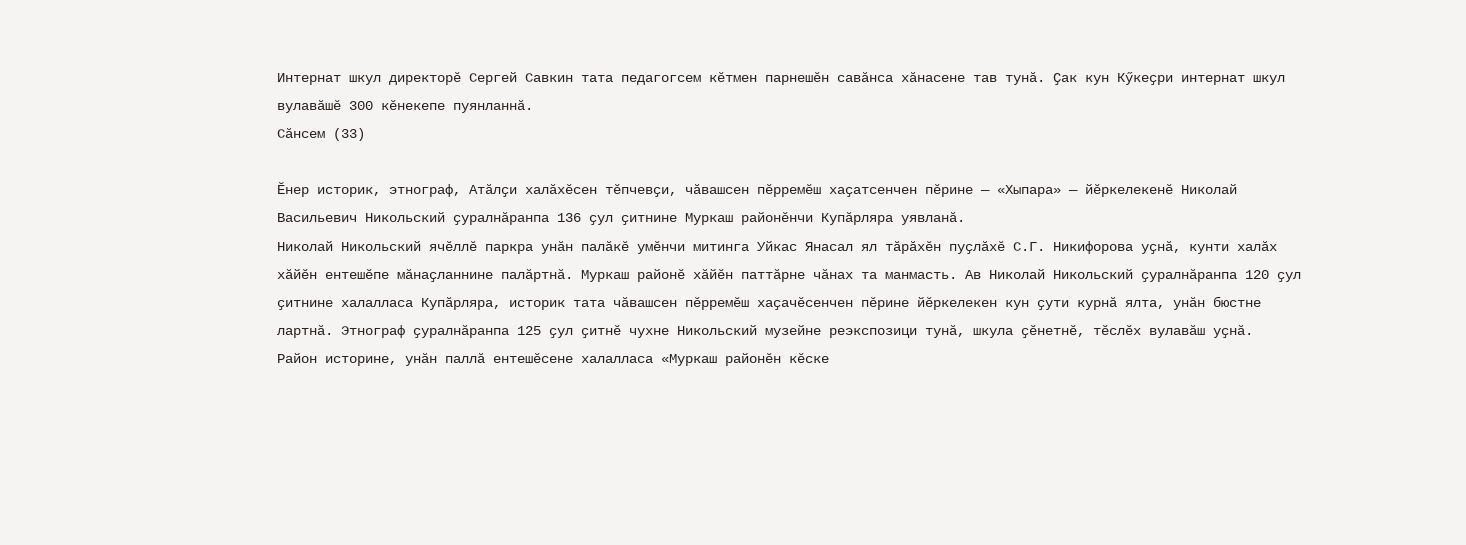Интернат шкул директорӗ Сергей Савкин тата педагогсем кӗтмен парнешӗн савӑнса хӑнасене тав тунӑ. Ҫак кун Кӳкеҫри интернат шкул вулавӑшӗ 300 кӗнекепе пуянланнӑ.
Сӑнсем (33)

Ӗнер историк, этнограф, Атӑлҫи халӑхӗсен тӗпчевҫи, чӑвашсен пӗрремӗш хаҫатсенчен пӗрине — «Хыпара» — йӗркелекенӗ Николай Васильевич Никольский ҫуралнӑранпа 136 ҫул ҫитнине Муркаш районӗнчи Купӑрляра уявланӑ.
Николай Никольский ячӗллӗ паркра унӑн палӑкӗ умӗнчи митинга Уйкас Янасал ял тӑрӑхӗн пуҫлӑхӗ С.Г. Никифорова уҫнӑ, кунти халӑх хӑйӗн ентешӗпе мӑнаҫланнине палӑртнӑ. Муркаш районӗ хӑйӗн паттӑрне чӑнах та манмасть. Ав Николай Никольский ҫуралнӑранпа 120 ҫул ҫитнине халалласа Купӑрляра, историк тата чӑвашсен пӗрремӗш хаҫачӗсенчен пӗрине йӗркелекен кун ҫути курнӑ ялта, унӑн бюстне лартнӑ. Этнограф ҫуралнӑранпа 125 ҫул ҫитнӗ чухне Никольский музейне реэкспозици тунӑ, шкула ҫӗнетнӗ, тӗслӗх вулавӑш уҫнӑ.
Район историне, унӑн паллӑ ентешӗсене халалласа «Муркаш районӗн кӗске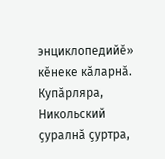энциклопедийӗ» кӗнеке кӑларнӑ. Купӑрляра, Никольский ҫуралнӑ ҫуртра,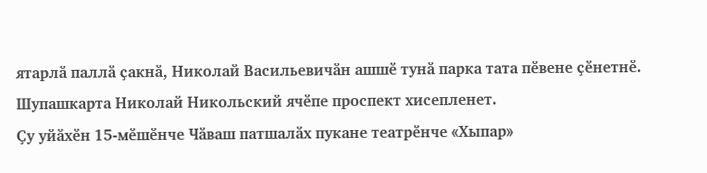ятарлӑ паллӑ ҫакнӑ, Николай Васильевичӑн ашшӗ тунӑ парка тата пӗвене ҫӗнетнӗ.
Шупашкарта Николай Никольский ячӗпе проспект хисепленет.
Ҫу уйӑхӗн 15-мӗшӗнче Чӑваш патшалӑх пукане театрӗнче «Хыпар»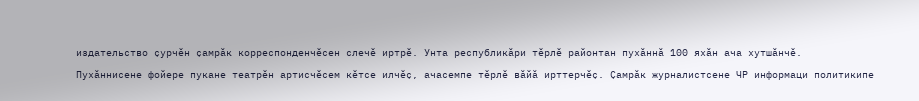издательство ҫурчӗн ҫамрӑк корреспонденчӗсен слечӗ иртрӗ. Унта республикӑри тӗрлӗ районтан пухӑннӑ 100 яхӑн ача хутшӑнчӗ.
Пухӑннисене фойере пукане театрӗн артисчӗсем кӗтсе илчӗҫ, ачасемпе тӗрлӗ вӑйӑ ирттерчӗҫ. Ҫамрӑк журналистсене ЧР информаци политикипе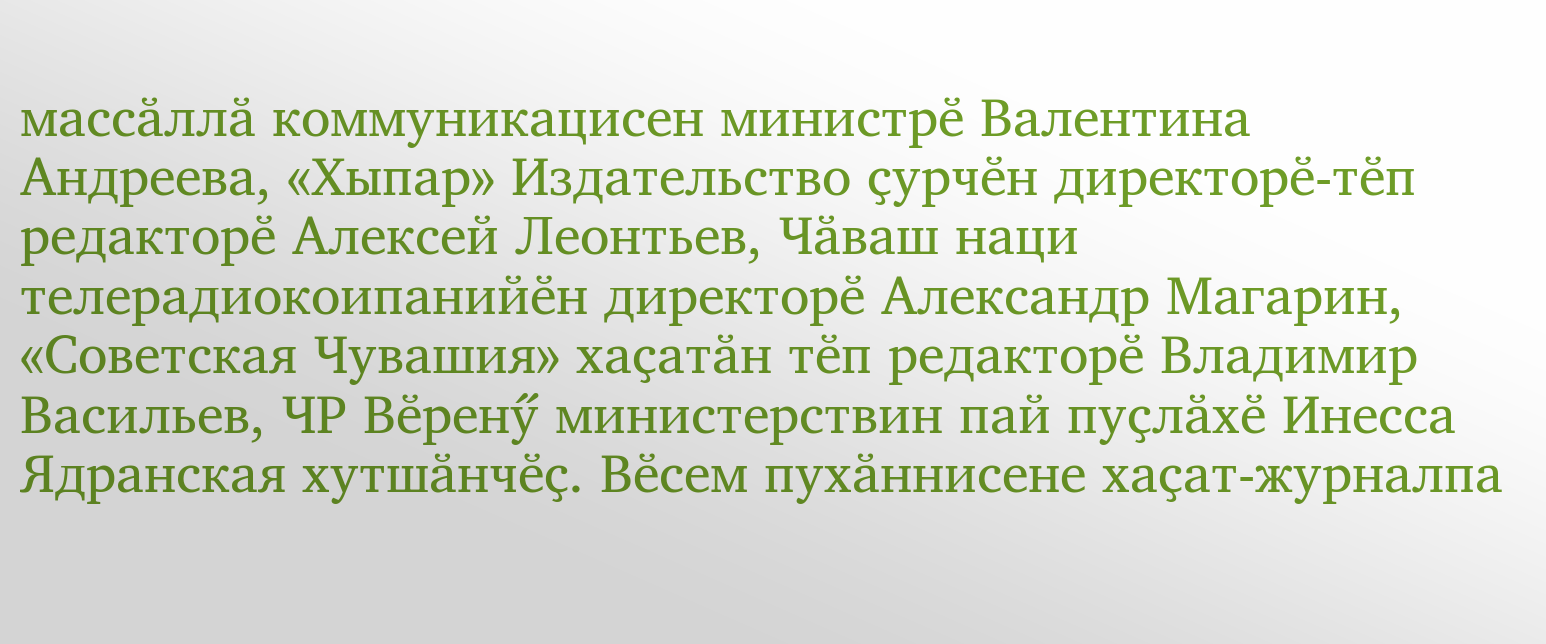массӑллӑ коммуникацисен министрӗ Валентина Андреева, «Хыпар» Издательство ҫурчӗн директорӗ-тӗп редакторӗ Алексей Леонтьев, Чӑваш наци телерадиокоипанийӗн директорӗ Александр Магарин, «Советская Чувашия» хаҫатӑн тӗп редакторӗ Владимир Васильев, ЧР Вӗренӳ министерствин пай пуҫлӑхӗ Инесса Ядранская хутшӑнчӗҫ. Вӗсем пухӑннисене хаҫат-журналпа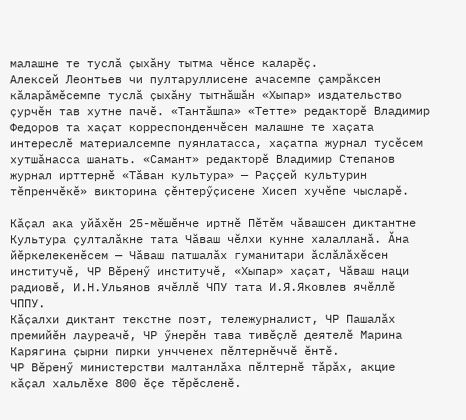малашне те туслӑ ҫыхӑну тытма чӗнсе каларӗҫ.
Алексей Леонтьев чи пултаруллисене ачасемпе ҫамрӑксен кӑларӑмӗсемпе туслӑ ҫыхӑну тытнӑшӑн «Хыпар» издательство ҫурчӗн тав хутне пачӗ. «Тантӑшпа» «Тетте» редакторӗ Владимир Федоров та хаҫат корреспонденчӗсен малашне те хаҫата интереслӗ материалсемпе пуянлатасса, хаҫатпа журнал тусӗсем хутшӑнасса шанать. «Самант» редакторӗ Владимир Степанов журнал ирттернӗ «Тӑван культура» — Раҫҫей культурин тӗпренчӗкӗ» викторина ҫӗнтерӳҫисене Хисеп хучӗпе чысларӗ.

Кӑҫал ака уйӑхӗн 25-мӗшӗнче иртнӗ Пӗтӗм чӑвашсен диктантне Культура ҫулталӑкне тата Чӑваш чӗлхи кунне халалланӑ. Ӑна йӗркелекенӗсем — Чӑваш патшалӑх гуманитари ӑслӑлӑхӗсен институчӗ, ЧР Вӗренӳ институчӗ, «Хыпар» хаҫат, Чӑваш наци радиовӗ, И.Н.Ульянов ячӗллӗ ЧПУ тата И.Я.Яковлев ячӗллӗ ЧППУ.
Кӑҫалхи диктант текстне поэт, тележурналист, ЧР Пашалӑх премийӗн лауреачӗ, ЧР ӳнерӗн тава тивӗҫлӗ деятелӗ Марина Карягина ҫырни пирки унчченех пӗлтернӗччӗ ӗнтӗ.
ЧР Вӗренӳ министерстви малтанлӑха пӗлтернӗ тӑрӑх, акцие кӑҫал хальлӗхе 800 ӗҫе тӗрӗсленӗ.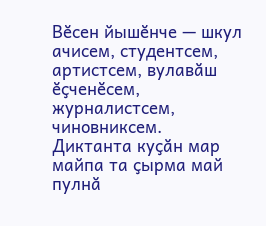Вӗсен йышӗнче — шкул ачисем, студентсем, артистсем, вулавӑш ӗҫченӗсем, журналистсем, чиновниксем. Диктанта куҫӑн мар майпа та ҫырма май пулнӑ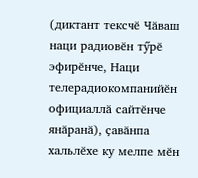(диктант тексчӗ Чӑваш наци радиовӗн тӳрӗ эфирӗнче, Наци телерадиокомпанийӗн официаллӑ сайтӗнче янӑранӑ), ҫавӑнпа хальлӗхе ку мелпе мӗн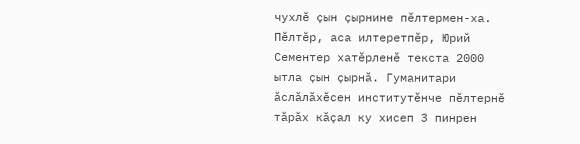чухлӗ ҫын ҫырнине пӗлтермен-ха.
Пӗлтӗр, аса илтеретпӗр, Юрий Сементер хатӗрленӗ текста 2000 ытла ҫын ҫырнӑ. Гуманитари ӑслӑлӑхӗсен институтӗнче пӗлтернӗ тӑрӑх кӑҫал ку хисеп 3 пинрен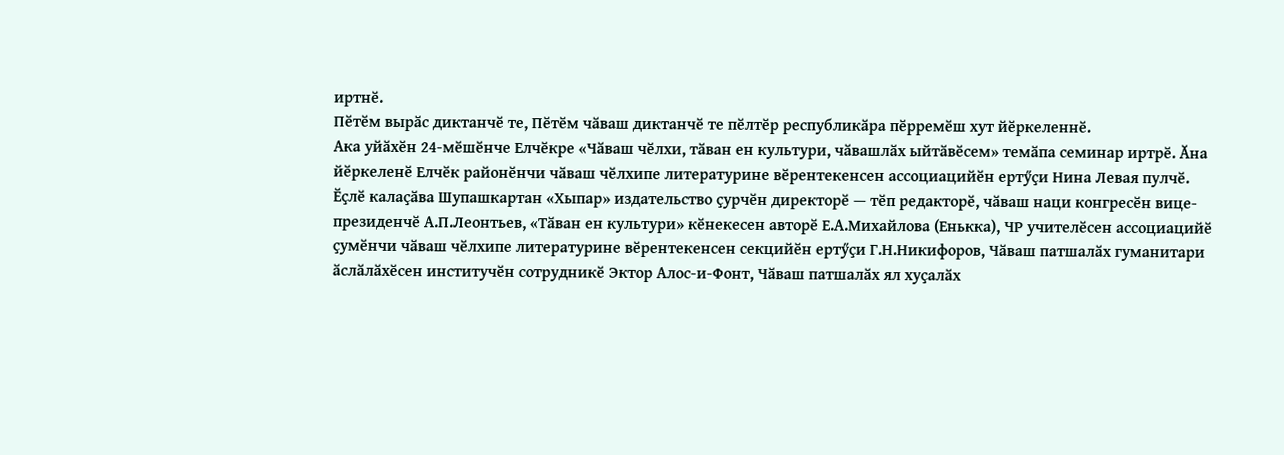иртнӗ.
Пӗтӗм вырӑс диктанчӗ те, Пӗтӗм чӑваш диктанчӗ те пӗлтӗр республикӑра пӗрремӗш хут йӗркеленнӗ.
Ака уйӑхӗн 24-мӗшӗнче Елчӗкре «Чӑваш чӗлхи, тӑван ен культури, чӑвашлӑх ыйтӑвӗсем» темӑпа семинар иртрӗ. Ӑна йӗркеленӗ Елчӗк районӗнчи чӑваш чӗлхипе литературине вӗрентекенсен ассоциацийӗн ертӳҫи Нина Левая пулчӗ.
Ӗҫлӗ калаҫӑва Шупашкартан «Хыпар» издательство ҫурчӗн директорӗ — тӗп редакторӗ, чӑваш наци конгресӗн вице-президенчӗ А.П.Леонтьев, «Тӑван ен культури» кӗнекесен авторӗ Е.А.Михайлова (Енькка), ЧР учителӗсен ассоциацийӗ ҫумӗнчи чӑваш чӗлхипе литературине вӗрентекенсен секцийӗн ертӳҫи Г.Н.Никифоров, Чӑваш патшалӑх гуманитари ӑслӑлӑхӗсен институчӗн сотрудникӗ Эктор Алос-и-Фонт, Чӑваш патшалӑх ял хуҫалӑх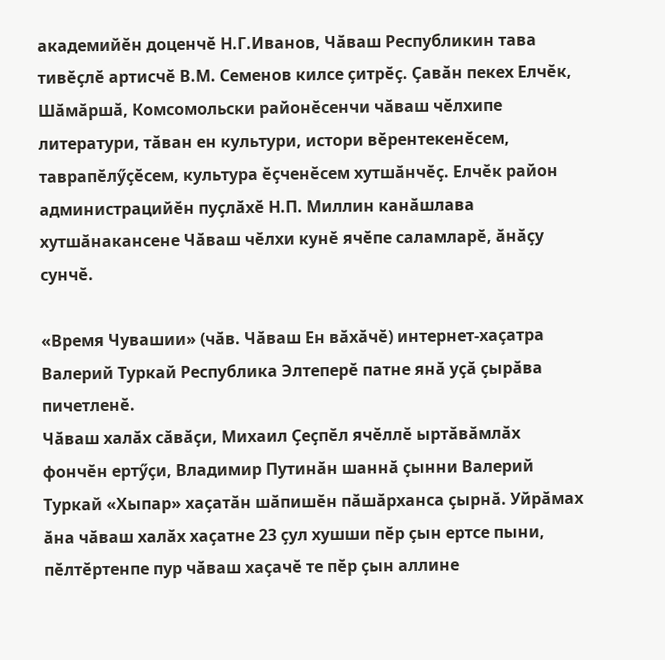академийӗн доценчӗ Н.Г.Иванов, Чӑваш Республикин тава тивӗҫлӗ артисчӗ В.М. Семенов килсе ҫитрӗҫ. Ҫавӑн пекех Елчӗк, Шӑмӑршӑ, Комсомольски районӗсенчи чӑваш чӗлхипе литератури, тӑван ен культури, истори вӗрентекенӗсем, таврапӗлӳҫӗсем, культура ӗҫченӗсем хутшӑнчӗҫ. Елчӗк район администрацийӗн пуҫлӑхӗ Н.П. Миллин канӑшлава хутшӑнакансене Чӑваш чӗлхи кунӗ ячӗпе саламларӗ, ӑнӑҫу сунчӗ.

«Время Чувашии» (чӑв. Чӑваш Ен вӑхӑчӗ) интернет-хаҫатра Валерий Туркай Республика Элтеперӗ патне янӑ уҫӑ ҫырӑва пичетленӗ.
Чӑваш халӑх сӑвӑҫи, Михаил Ҫеҫпӗл ячӗллӗ ыртӑвӑмлӑх фончӗн ертӳҫи, Владимир Путинӑн шаннӑ ҫынни Валерий Туркай «Хыпар» хаҫатӑн шӑпишӗн пӑшӑрханса ҫырнӑ. Уйрӑмах ӑна чӑваш халӑх хаҫатне 23 ҫул хушши пӗр ҫын ертсе пыни, пӗлтӗртенпе пур чӑваш хаҫачӗ те пӗр ҫын аллине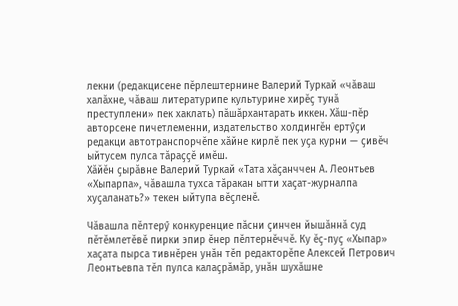лекни (редакцисене пӗрлештернине Валерий Туркай «чӑваш халӑхне, чӑваш литературипе культурине хирӗҫ тунӑ преступлени» пек хаклать) пӑшӑрхантарать иккен. Хӑш-пӗр авторсене пичетлеменни, издательство холдингӗн ертӳҫи редакци автотранспорчӗпе хӑйне кирлӗ пек уҫа курни — ҫивӗч ыйтусем пулса тӑраҫҫӗ имӗш.
Хӑйӗн ҫырӑвне Валерий Туркай «Тата хӑҫанччен А. Леонтьев «Хыпарпа», чӑвашла тухса тӑракан ытти хаҫат-журналпа хуҫаланать?» текен ыйтупа вӗҫленӗ.

Чӑвашла пӗлтерӳ конкуренцие пӑсни ҫинчен йышӑннӑ суд пӗтӗмлетӗвӗ пирки эпир ӗнер пӗлтернӗччӗ. Ку ӗҫ-пуҫ «Хыпар» хаҫата пырса тивнӗрен унӑн тӗп редакторӗпе Алексей Петрович Леонтьевпа тӗл пулса калаҫрӑмӑр, унӑн шухӑшне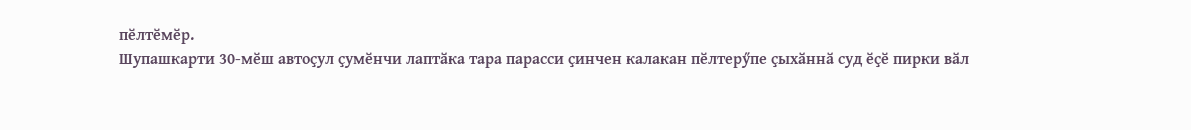пӗлтӗмӗр.
Шупашкарти 30-мӗш автоҫул ҫумӗнчи лаптӑка тара парасси ҫинчен калакан пӗлтерӳпе ҫыхӑннӑ суд ӗҫӗ пирки вӑл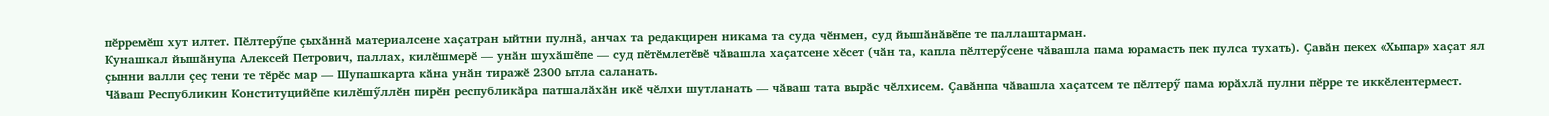пӗрремӗш хут илтет. Пӗлтерӳпе ҫыхӑннӑ материалсене хаҫатран ыйтни пулнӑ, анчах та редакцирен никама та суда чӗнмен, суд йышӑнӑвӗпе те паллаштарман.
Кунашкал йышӑнупа Алексей Петрович, паллах, килӗшмерӗ — унӑн шухӑшӗпе — суд пӗтӗмлетӗвӗ чӑвашла хаҫатсене хӗсет (чӑн та, капла пӗлтерӳсене чӑвашла пама юрамасть пек пулса тухать). Ҫавӑн пекех «Хыпар» хаҫат ял ҫынни валли ҫеҫ тени те тӗрӗс мар — Шупашкарта кӑна унӑн тиражӗ 2300 ытла саланать.
Чӑваш Республикин Конституцийӗпе килӗшӳллӗн пирӗн республикӑра патшалӑхӑн икӗ чӗлхи шутланать — чӑваш тата вырӑс чӗлхисем. Ҫавӑнпа чӑвашла хаҫатсем те пӗлтерӳ пама юрӑхлӑ пулни пӗрре те иккӗлентермест.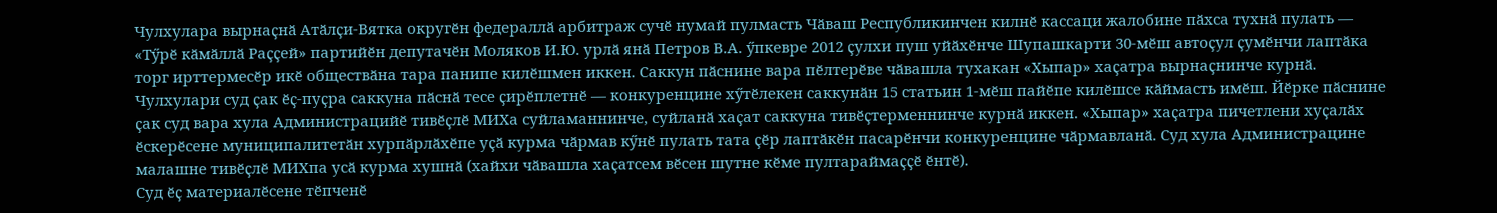Чулхулара вырнаҫнӑ Атӑлҫи-Вятка округӗн федераллӑ арбитраж сучӗ нумай пулмасть Чӑваш Республикинчен килнӗ кассаци жалобине пӑхса тухнӑ пулать — «Тӳрӗ кӑмӑллӑ Раҫҫей» партийӗн депутачӗн Моляков И.Ю. урлӑ янӑ Петров В.А. ӳпкевре 2012 ҫулхи пуш уйӑхӗнче Шупашкарти 30-мӗш автоҫул ҫумӗнчи лаптӑка торг ирттермесӗр икӗ обществӑна тара панипе килӗшмен иккен. Саккун пӑснине вара пӗлтерӗве чӑвашла тухакан «Хыпар» хаҫатра вырнаҫнинче курнӑ.
Чулхулари суд ҫак ӗҫ-пуҫра саккуна пӑснӑ тесе ҫирӗплетнӗ — конкуренцине хӳтӗлекен саккунӑн 15 статьин 1-мӗш пайӗпе килӗшсе кӑймасть имӗш. Йӗрке пӑснине ҫак суд вара хула Администрацийӗ тивӗҫлӗ МИХа суйламаннинче, суйланӑ хаҫат саккуна тивӗҫтерменнинче курнӑ иккен. «Хыпар» хаҫатра пичетлени хуҫалӑх ӗскерӗсене муниципалитетӑн хурпӑрлӑхӗпе уҫӑ курма чӑрмав кӳнӗ пулать тата ҫӗр лаптӑкӗн пасарӗнчи конкуренцине чӑрмавланӑ. Суд хула Администрацине малашне тивӗҫлӗ МИХпа усӑ курма хушнӑ (хайхи чӑвашла хаҫатсем вӗсен шутне кӗме пултараймаҫҫӗ ӗнтӗ).
Суд ӗҫ материалӗсене тӗпченӗ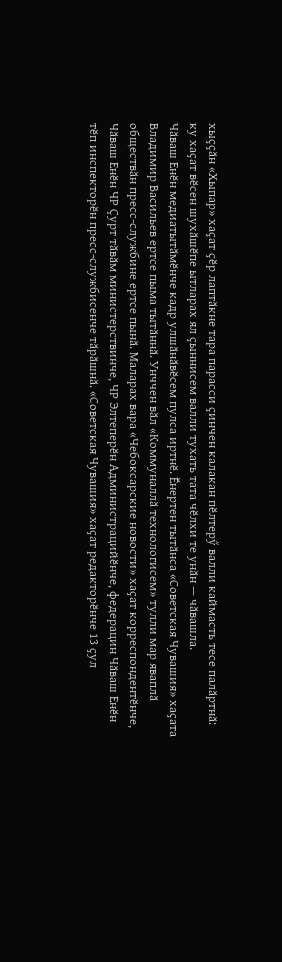хыҫҫӑн «Хыпар» хаҫат ҫӗр лаптӑкне тара парасси ҫинчен калакан пӗлтерӳ валли каймасть тесе палӑртнӑ: ку хаҫат вӗсен шухӑшӗпе ытларах ял ҫыннисем валли тухать тата чӗлхи те унӑн — чӑвашла.
Чӑваш Енӗн медиатытӑмӗнче кадр улшӑнӑвӗсем пулса иртнӗ. Ӗнертен тытӑнса «Советская Чувашия» хаҫата Владимир Васильев ертсе пыма тытӑннӑ. Унччен вӑл «Коммуналлӑ технологисем» тулли мар яваплӑ обществӑн пресс-службине ертсе пынӑ. Маларах вара «Чебоксарские новости» хаҫат корреспондентӗнче, Чӑваш Енӗн ЧР Ҫурт тӑвӑм министерствинче, ЧР Элтеперӗн Администрацийӗнче, федерацин Чӑваш Енӗн тӗп инспекторӗн пресс-службисенче тӑрӑшнӑ. «Советская Чувашия» хаҫат редакторӗнче 13 ҫул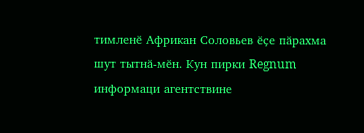тимленӗ Африкан Соловьев ӗҫе пӑрахма шут тытнӑ-мӗн. Кун пирки Regnum информаци агентствине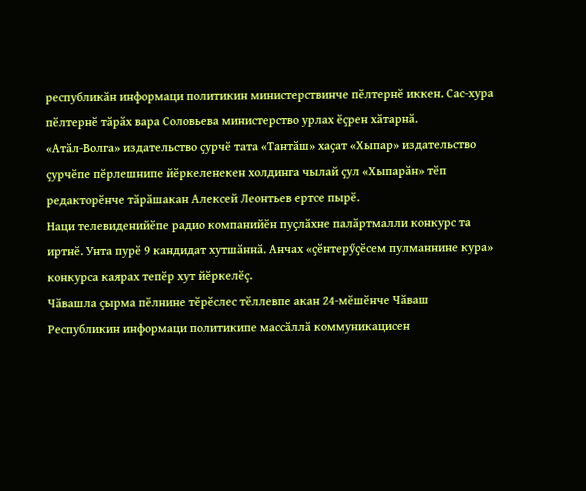республикӑн информаци политикин министерствинче пӗлтернӗ иккен. Сас-хура пӗлтернӗ тӑрӑх вара Соловьева министерство урлах ӗҫрен хӑтарнӑ.
«Атӑл-Волга» издательство ҫурчӗ тата «Тантӑш» хаҫат «Хыпар» издательство ҫурчӗпе пӗрлешнипе йӗркеленекен холдинга чылай ҫул «Хыпарӑн» тӗп редакторӗнче тӑрӑшакан Алексей Леонтьев ертсе пырӗ.
Наци телевиденийӗпе радио компанийӗн пуҫлӑхне палӑртмалли конкурс та иртнӗ. Унта пурӗ 9 кандидат хутшӑннӑ. Анчах «ҫӗнтерӳҫӗсем пулманнине кура» конкурса каярах тепӗр хут йӗркелӗҫ.
Чӑвашла ҫырма пӗлнине тӗрӗслес тӗллевпе акан 24-мӗшӗнче Чӑваш Республикин информаци политикипе массӑллӑ коммуникацисен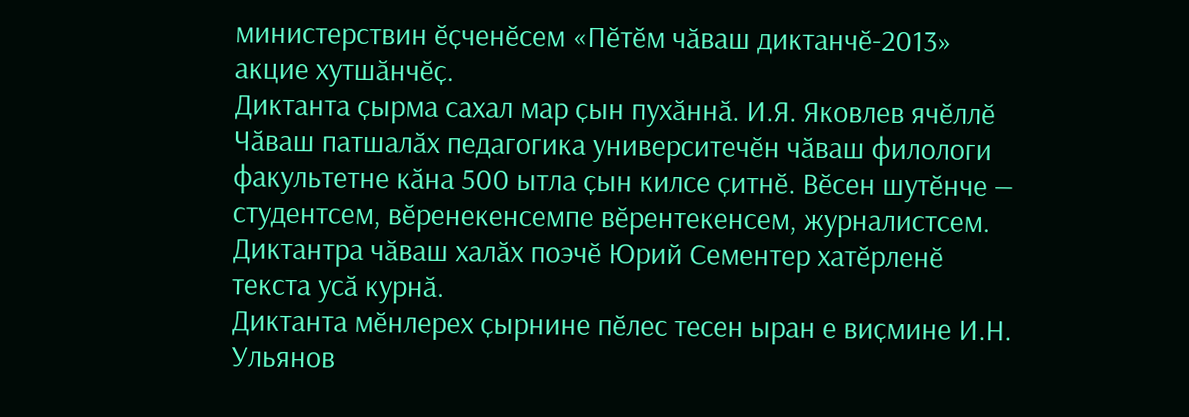министерствин ӗҫченӗсем «Пӗтӗм чӑваш диктанчӗ-2013» акцие хутшӑнчӗҫ.
Диктанта ҫырма сахал мар ҫын пухӑннӑ. И.Я. Яковлев ячӗллӗ Чӑваш патшалӑх педагогика университечӗн чӑваш филологи факультетне кӑна 500 ытла ҫын килсе ҫитнӗ. Вӗсен шутӗнче — студентсем, вӗренекенсемпе вӗрентекенсем, журналистсем. Диктантра чӑваш халӑх поэчӗ Юрий Сементер хатӗрленӗ текста усӑ курнӑ.
Диктанта мӗнлерех ҫырнине пӗлес тесен ыран е виҫмине И.Н. Ульянов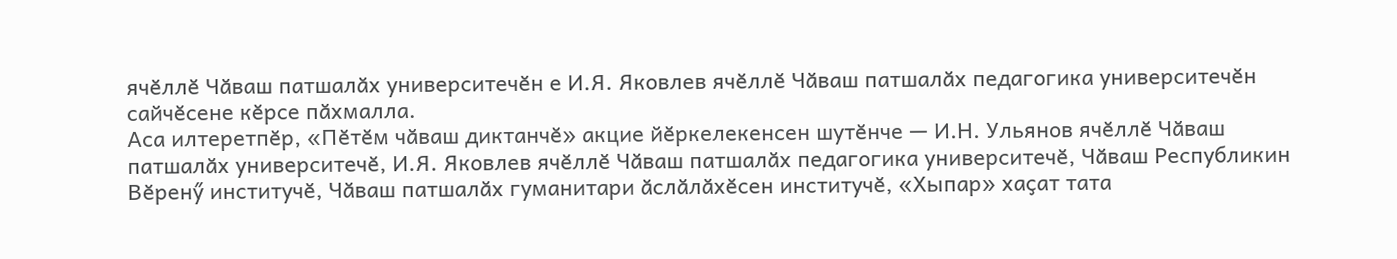ячӗллӗ Чӑваш патшалӑх университечӗн е И.Я. Яковлев ячӗллӗ Чӑваш патшалӑх педагогика университечӗн сайчӗсене кӗрсе пӑхмалла.
Аса илтеретпӗр, «Пӗтӗм чӑваш диктанчӗ» акцие йӗркелекенсен шутӗнче — И.Н. Ульянов ячӗллӗ Чӑваш патшалӑх университечӗ, И.Я. Яковлев ячӗллӗ Чӑваш патшалӑх педагогика университечӗ, Чӑваш Республикин Вӗренӳ институчӗ, Чӑваш патшалӑх гуманитари ӑслӑлӑхӗсен институчӗ, «Хыпар» хаҫат тата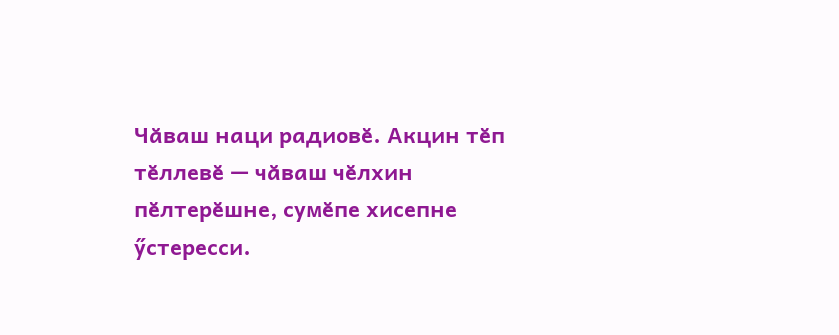Чӑваш наци радиовӗ. Акцин тӗп тӗллевӗ — чӑваш чӗлхин пӗлтерӗшне, сумӗпе хисепне ӳстересси.